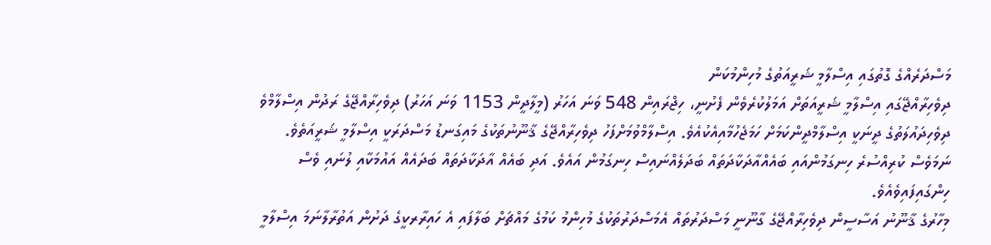މަސްދަރެއްގެ ގޮތުގައި އިސްލާމީ ޝަރީއަތުގެ މުހިންމުކަން
ދިވެހިރާއްޖޭގައި އިސްލާމީ ޝަރީއަތަށް އަމަލުކުރެވެން ފެށުނީ، ހިޖްރައިން 548 ވަނަ އަހަރު (މީލާދީން 1153 ވަނަ އަހަރު) ދިވެހިރާއްޖޭގެ ރަދުން އިސްލާމްވެ ދިވެހިދައުލަތުގެ ދީނަކީ އިސްލާމްދީންކަމަށް ހަމަޖެހުމާއިއެކުއެވެ. އިސްލާމްވުމަށްފަހު ދިވެހިރާއްޖޭގެ ޤާނޫނުތަކުގެ މައިގަނޑު މަސްދަރަކީ އިސްލާމީ ޝަރީއަތެވެ. ނަމަވެސް ކުރިއްސުރެ ހިނގަމުންއައި ބައެއްއާދަކާދަތައް ބަދަލެއްނައިސް ހިނގަމުން އައެވެ. އަދި ބައެއް އާދަކާދަތައް ބަދައެއް އައުމަކާއި ލުނައި ވެސް ހިންގައިފައިވެއެވެ.
މިހާރުގެ ޤާނޫނު އަސާސީން ދިވެހިރާއްޖޭގެ ގާނޫނީ މަސްދަރުތައް އެމަސްދަރުތަކުގެ މުހިންމު ކަމުގެ މައްޗަށް ބަލާފައި އެ ހައިރާރކީގެ ދަށުން އަތުރާލާނަމަ އިސްލާމީ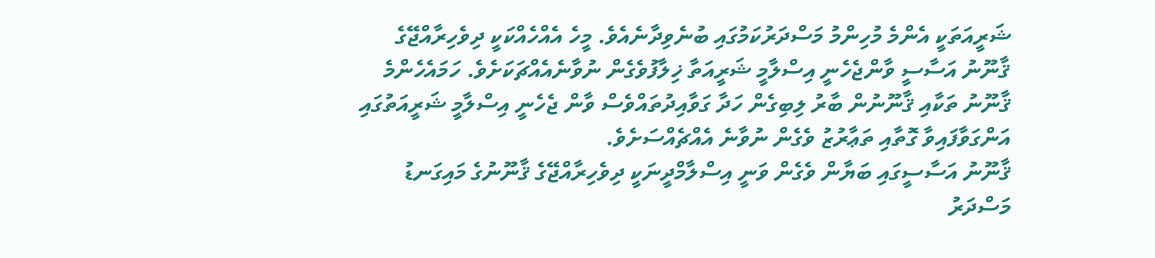ޝަރީއަތަކީ އެންމެ މުހިންމު މަސްދަރުކަމުގައި ބުނެވިދާނެއެވެ. މީހެ އެއްހެއްކަކީ ދިވެހިރާއްޖޭގެ ޤާނޫނު އަސާސީ ވާންޖެހެނީ އިސްލާމީ ޝަރީއަތާ ޚިލާފުވެގެން ނުވާނެއެއްޗަކަށެވެ. ހަމައެހެންމެ ޤާނޫނު ތަކާއި ޤާނޫނުން ބާރު ލިބިގެން ހަދާ ގަވާއިދުތައްވެސް ވާން ޖެހެނީ އިސްލާމީ ޝަރީއަތުގައި އަންގަވާފައިވާ ގޮތާއި ތަޢާރުޒު ވެގެން ނުވާނެ އެއްޗެއްސަށެވެ.
ޤާނޫނު އަސާސީގައި ބަޔާން ވެގެން ވަނީ އިސްލާމްދީނަކީ ދިވެހިރާއްޖޭގެ ޤާނޫނުގެ މައިގަނޑު މަސްދަރު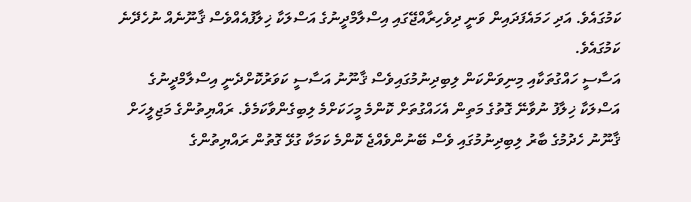ކަމުގައެވެ. އަދި ހަމައެފަދައިން ވަނީ ދިވެހިރާއްޖޭގައި އިސްލާމްދީނުގެ އަސްލަކާ ޚިލާފުއެއްވެސް ޤާނޫނެއް ނުހެދޭނެ ކަމުގައެވެ.
އަސާސީ ހައްގުތަކާއި މިނިވަންކަން ލިބިދިނުމުގައިވެސް ޤާނޫނު އަސާސީ ކަވަރުކޮށްދެނީ އިސްލާމްދީނުގެ އަސްލަކާ ޚިލާފު ނުވާނޭ ގޮތުގެ މަތިން އެހައްގުތަށް ކޮންމެ މީހަކަށްމެ ލިބިގެންވާކަމެވެ. ރައްޔިތުންގެ މަޖިލީހަށް ޤާނޫނު ހެދުމުގެ ބާރު ލިބިދިނުމުގައި ވެސް ބޭނުންވެއްޖެ ކޮންމެ ކަމަކާ ގުޅޭ ގޮތުން ރައްޔިތުންގެ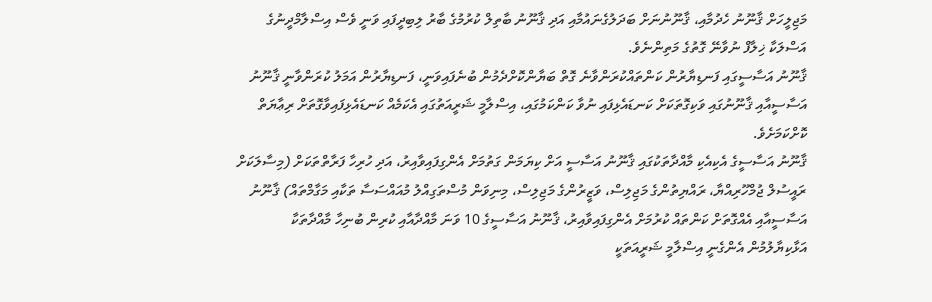މަޖިލީހަށް ޤާނޫނު ހެދުމާއި، ޤާނޫނުނަށް ބަދަލުގެނައުމާއި އަދި ޤާނޫނު ބާތިލް ކުރުމުގެ ބާރު ލިބިދީފައި ވަނީ ވެސް އިސްލާމްދީނުގެ އަސްލަކާ ޚިލާފް ނުވާނޭ ގޮތުގެ މަތިންނެވެ.
ޤާނޫނު އަސާސީގައި ފަނޑިޔާރުން ކަންތައްކުރަންވާނެ ގޮތް ބަޔާންކޮށްދެމުން ބުނެފައިވަނީ، ފަނޑިޔާރުން އަމަލު ކުރަންވާނީ ޤާނޫނު އަސާސީއާއި ޤާނޫނުގައި ވަކިގޮތަކަށް ކަނޑައެޅިފައި ނުވާ ކަންކަމުގައި، އިސްލާމީ ޝަރީއަތުގައި އެކަމެއް ކަނޑައެޅިފައިވާގޮތަށް ރިޢާޔަތް ކޮށްކަމަށެވެ.
ޤާނޫނު އަސާސީގެ އެކިއެކި މާއްދާތަކުގައި ޤާނޫނު އަސާސީ އަށް ކިޔަމަން ގަތުމަށް އެންގިފައިވާއިރު، އަދި ހުރިހާ ފަރާތްތަކަށް (މިސާލަކަށް ރައީސުލް ޖުމްހޫރިއްޔާ، ރައްޔިތުންގެ މަޖިލިސް، ވަޒީރުންގެ މަޖިލިސް، މިނިވަން މުސްތަގިއްލު މުއައްސަސާ ތަކާއި މަގާމްތައް) ޤާނޫނު އަސާސީއާއި އެއްގޮތަށް ކަންތައް ކުރުމަށް އެންގިފައިވާއިރު، ޤާނޫނު އަސާސީގެ 10 ވަނަ މާއްދާއާއި ކުރިން ބުނިހާ މާއްދާތަކާ އަޅާކިޔާލުމުން އެންގެނީ އިސްލާމީ ޝަރީއަތަކީ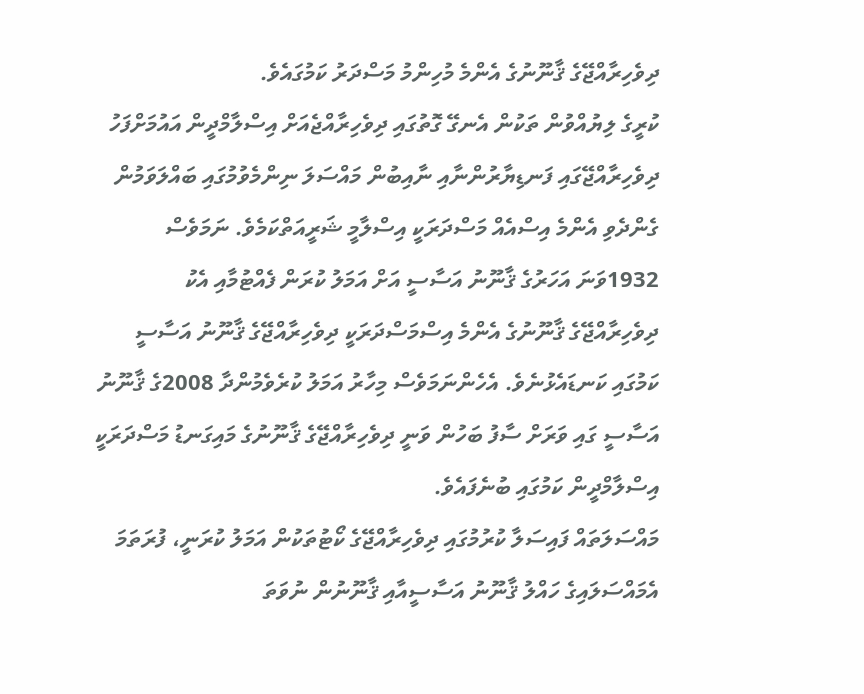ދިވެހިރާއްޖޭގެ ޤާނޫނުގެ އެންމެ މުހިންމު މަސްދަރު ކަމުގައެވެ.
ކުރީގެ ލިޔުއްވުން ތަކުން އެނގޭ ގޮތުގައި ދިވެހިރާއްޖެއަށް އިސްލާމްދީން އައުމަށްފަހު ދިވެހިރާއްޖޭގައި ފަނޑިޔާރުންނާއި ނާއިބުން މައްސަލަ ނިންމެވުމުގައި ބައްލަވަމުން ގެންދެވި އެންމެ އިސްއެއް މަސްދަރަކީ އިސްލާމީ ޝަރީއަތްކަމެވެ. ނަމަވެސް 1932ވަނަ އަހަރުގެ ޤާނޫނު އަސާސީ އަށް އަމަލު ކުރަން ފެއްޓުމާއި އެކު ދިވެހިރާއްޖޭގެ ޤާނޫނުގެ އެންމެ އިސްމަސްދަރަކީ ދިވެހިރާއްޖޭގެ ޤާނޫނު އަސާސީ ކަމުގައި ކަނޑައެޅުނެވެ. އެހެންނަމަވެސް މިހާރު އަމަލު ކުރެވެމުންދާ 2008ގެ ޤާނޫނު އަސާސީ ގައި ވަރަށް ސާފު ބަހުން ވަނީ ދިވެހިރާއްޖޭގެ ޤާނޫނުގެ މައިގަނޑު މަސްދަރަކީ އިސްލާމްދީން ކަމުގައި ބުނެފައެވެ.
މައްސަލަތައް ފައިސަލާ ކުރުމުގައި ދިވެހިރާއްޖޭގެ ކޯޓުތަކުން އަމަލު ކުރަނީ، ފުރަތަމަ އެމައްސަލައިގެ ހައްލު ޤާނޫނު އަސާސީއާއި ޤާނޫނުން ނުވަތަ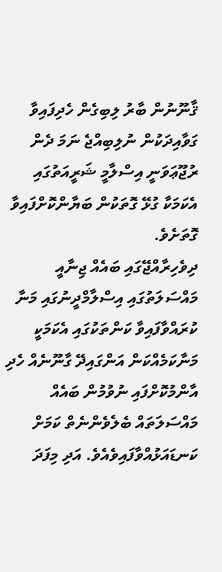ޤާނޫނުން ބާރު ލިބިގެން ހެދިފައިވާ ގަވާއިދަކުން ނުލިބިއްޖެ ނަމަ ދެން ރުޖޫޢަވަނީ އިސްލާމީ ޝަރީއަތުގައި އެކަމަކާ ގުޅޭ ގޮތަކުން ބަޔާންކޮށްފައިވާ ގޮތަށެވެ.
ދިވެހިރާއްޖޭގައި ބައެއް ޖިނާއީ މައްސަލަތުގައި އިސްލާމްދީނުގައި މަނާ ކުރައްވާފައިވާ ކަންތަކުގައި އެކަމަކީ މަނާކަމެއްކަން އަންގައިދޭ ގާނޫނެއް ހެދި އާންމުކޮށްފައި ނުވުމުން ބައެއް މައްސަލަތައް ބެލެވެންނެތް ކަމަށް ކަނޑައަޅުއްވާފައިވެއެވެ. އަދި މިފަދަ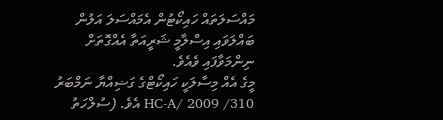މައްސަލަތައް ހައިކޯޓުން އެމައްސަލަ އަލުން ބައްލަވައި އިސްލާމީ ޝަރީއަތާ އެއްގޮތަށް ނިންމަވާފައި ވެއެވެ.
މީގެ އެއް މިސާލަކީ ހައިކޯޓްގެ ގަޟިއްޔާ ނަމްބަރު 310/ HC-A/ 2009 އެވެ. (ސުލްހަތު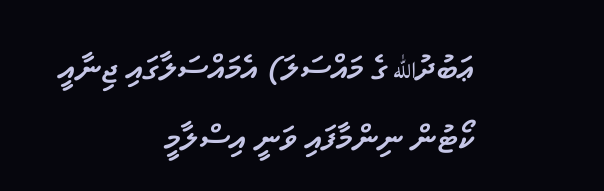ޢަބުދުالله ގެ މައްސަލަ) އެމައްސަލާގައި ޖިނާއީ ކޯޓުން ނިންމާފައި ވަނީ އިސްލާމީ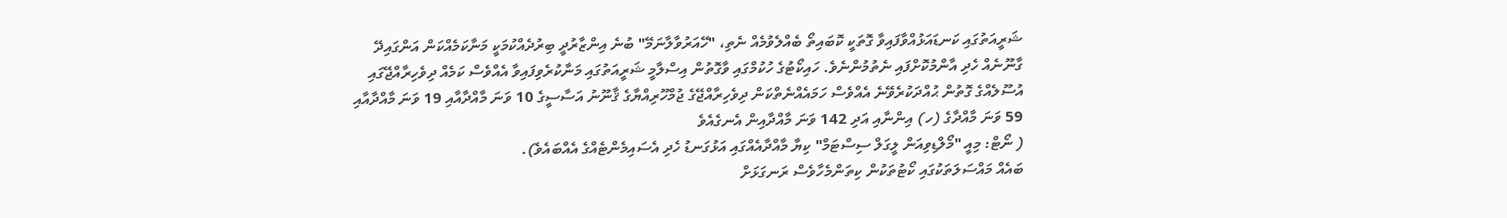ޝަރީއަތުގައި ކަނޑައަޅުއްވާފައިވާ ގޮތަކީ ކޮބައިތޯ ބެއްލެވުމެއް ނެތި، "ހޭއަރުވާލާނަމޭ" ބުނެ އިންޒާރުދީ ބިރުދެއްކުމަކީ މަނާކަމެއްކަން އަންގައިދޭ ގާނޫނެއް ހެދި އާންމުކޮށްފައި ނެތުމުންނެވެ. ހައިކޯޓުގެ ހުކުމްގައި ވާގޮތުން އިސްލާމީ ޝަރީއަތުގައި މަނާކުރެވިފައިވާ އެއްވެސް ކަމެއް ދިވެހިރާއްޖޭގައި އުސޫލެއްގެ ގޮތުން ޙުއްދަކުރެވޭނެ އެއްވެސް ހަމައެއްނެތްކަން ދިވެހިރާއްޖޭގެ ޖުމްހޫރިއްޔާގެ ޤާނޫނު އަސާސީގެ 10 ވަނަ މާއްދާއާއި 19 ވަނަ މާއްދާއާއި 59 ވަނަ މާއްދާގެ (ހ) އިންނާއި އަދި 142 ވަނަ މާއްދާއިން އެނގެއެވެ
( ނޯޓް: މިއީ "މޯލްޑިވިއަން ލީގަލް ސިސްޓަމް" ކިޔާ މާއްދާއެއްގައި އަޅުގަނޑު ހެދި އެސައިމެންޓެއްގެ އެއްބައެވެ).
ބައެއް މައްސަލަތަކުގައި ކޯޓުތަކުން ކިތަންމެހާވެސް ރަނގަޅަށް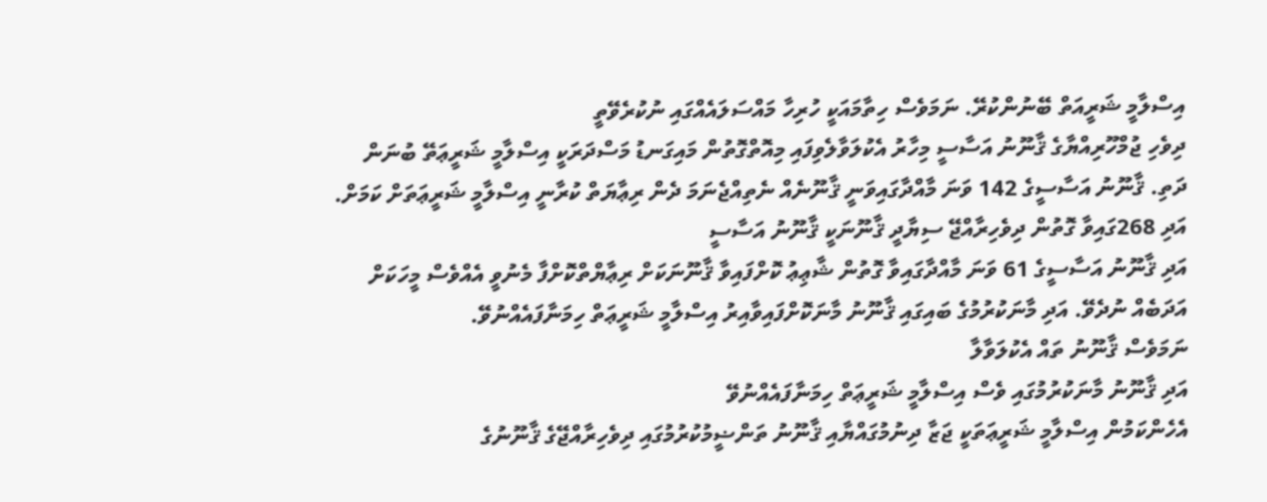އިސްލާމީ ޝަރީއަތް ބޭނުންކުރޭ. ނަމަވެސް ހިތާމައަކީ ހުރިހާ މައްސަލައެއްގައި ނުކުރެވޭތީ
ދިވެހި ޖުމްހޫރިއްޔާގެ ޤާނޫނު އަސާސީ މިހާރު އެކުލަވާލެވިފައި މިއޮތްގޮތުން މައިގަނޑު މަސްދަރަކީ އިސްލާމީ ޝަރީޢަތޭ ބުނަން ދަތި. ޤާނޫނު އަސާސީގެ 142 ވަނަ މާއްދާގައިވަނީ ޤާނޫނެއް ނެތިއްޖެނަމަ ދެން ރިޢާޔަތް ކުރާނީ އިސްލާމީ ޝަރީޢަތަށް ކަމަށް. އަދި 268ގައިވާ ގޮތުން ދިވެހިރާއްޖޭ ސިޔާދީ ޤާނޫނަކީ ޤާނޫނު އަސާސީ
އަދި ޤާނޫނު އަސާސީގެ 61 ވަނަ މާއްދާގައިވާ ގޮތުން ޝާޢިޢު ކޮށްފައިވާ ޤާނޫނަކަށް ރިޢާޔްތްކޮށްފާ މެނުވީ އެއްވެސް މީހަކަށް އަދަބެއް ނުދެވޭ. އަދި މާނަކުރުމުގެ ބައިގައި ޤާނޫނު މާނަކޮށްފައިވާއިރު އިސްލާމީ ޝަރީޢަތް ހިމަނާފައެއްނުވޭ.
ނަމަވެސް ޤާނޫނު ތައް އެކުލަވާލާ
އަދި ޤާނޫނު މާނަކުރުމުގައި ވެސް އިސްލާމީ ޝަރީޢަތް ހިމަނާފައެއްނުވޭ
އެހެންކަމުން އިސްލާމީ ޝަރީޢަތަކީ ޖަޒާ ދިނުމުގައްޔާއި ޤާނޫނު ތަންޟީމުކުރުމުގައި ދިވެހިރާއްޖޭގެ ޤާނޫނުގެ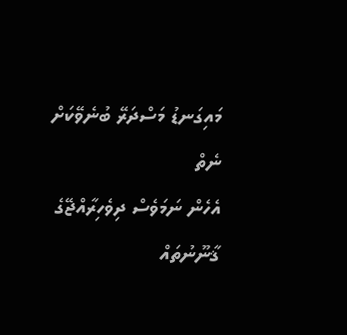މައިގަނޑު މަސްދަރޭ ބުނެވޭކަށް ނެތް
އެހެން ނަމަވެސް ދިވެހިރާއްޖޭގެ ޤާނޫނުތައް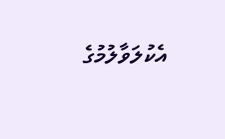އެކުލަވާލުމުގެ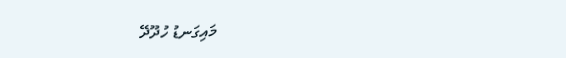މައިގަނޑު ހުދޫދޭ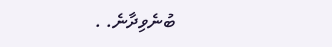ބުނެވިދާނެ. .